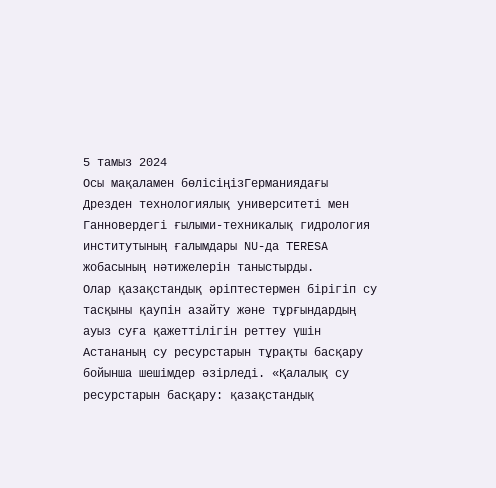5 тамыз 2024
Осы мақаламен бөлісіңізГерманиядағы Дрезден технологиялық университеті мен Ганновердегі ғылыми-техникалық гидрология институтының ғалымдары NU-да TERESA жобасының нәтижелерін таныстырды.
Олар қазақстандық әріптестермен бірігіп су тасқыны қаупін азайту және тұрғындардың ауыз суға қажеттілігін реттеу үшін Астананың су ресурстарын тұрақты басқару бойынша шешімдер әзірледі. «Қалалық су ресурстарын басқару: қазақстандық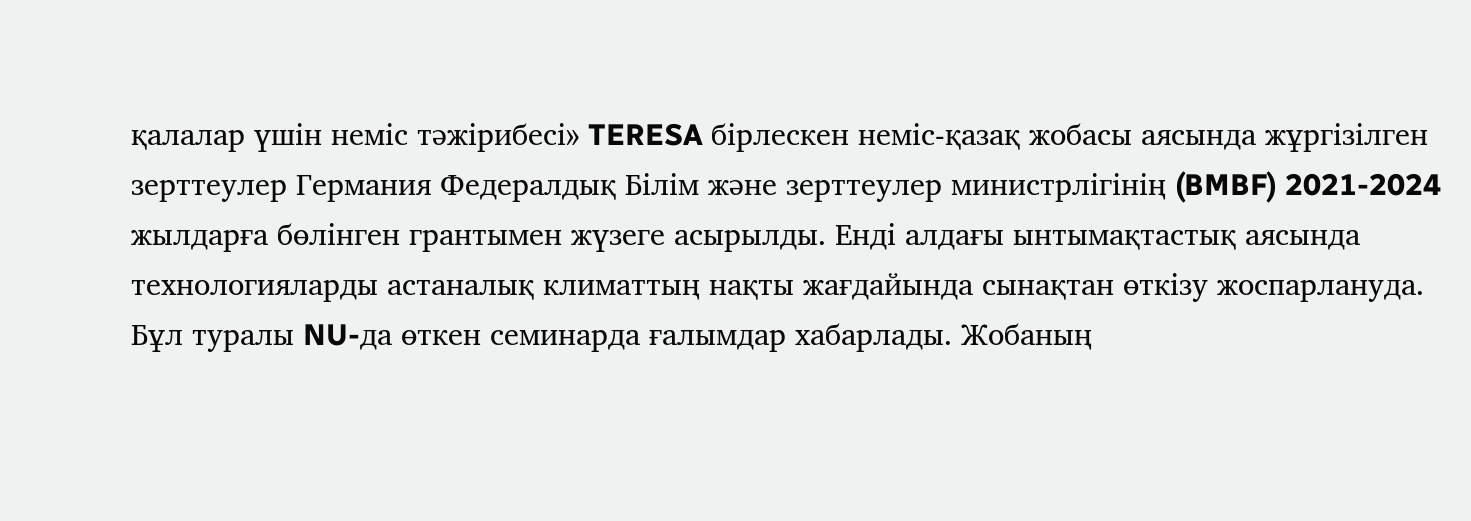қалалар үшін неміс тәжірибесі» TERESA бірлескен неміс-қазақ жобасы аясында жұргізілген зерттеулер Германия Федералдық Білім және зерттеулер министрлігінің (BMBF) 2021-2024 жылдарға бөлінген грантымен жүзеге асырылды. Енді алдағы ынтымақтастық аясында технологияларды астаналық климаттың нақты жағдайында сынақтан өткізу жоспарлануда. Бұл туралы NU-да өткен семинарда ғалымдар хабарлады. Жобаның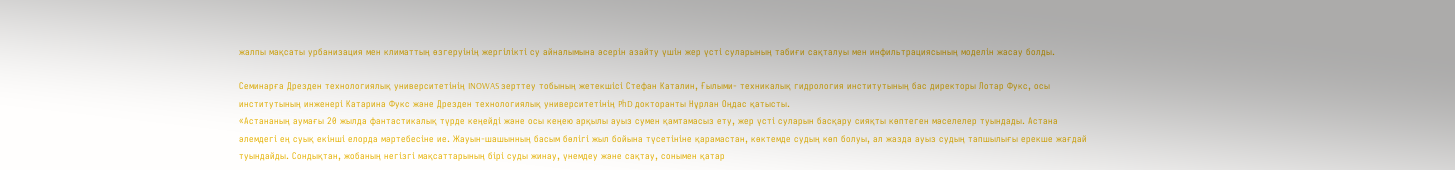жалпы мақсаты урбанизация мен климаттың өзгеруінің жергілікті су айналымына әсерін азайту үшін жер үсті суларының табиғи сақталуы мен инфильтрациясының моделін жасау болды.

Семинарға Дрезден технологиялық университетінің INOWAS зерттеу тобының жетекшісі Стефан Каталин, Ғылыми- техникалық гидрология институтының бас директоры Лотар Фукс, осы институтының инженері Катарина Фукс және Дрезден технологиялық университетінің PhD докторанты Нұрлан Оңдас қатысты.
«Астананың аумағы 20 жылда фантастикалық түрде кеңейді және осы кеңею арқылы ауыз сумен қамтамасыз ету, жер үсті суларын басқару сияқты көптеген мәселелер туындады. Астана әлемдегі ең суық екінші елорда мәртебесіне ие. Жауын-шашынның басым бөлігі жыл бойына түсетініне қарамастан, көктемде судың көп болуы, ал жазда ауыз судың тапшылығы ерекше жағдай туындайды. Сондықтан, жобаның негізгі мақсаттарының бірі суды жинау, үнемдеу және сақтау, сонымен қатар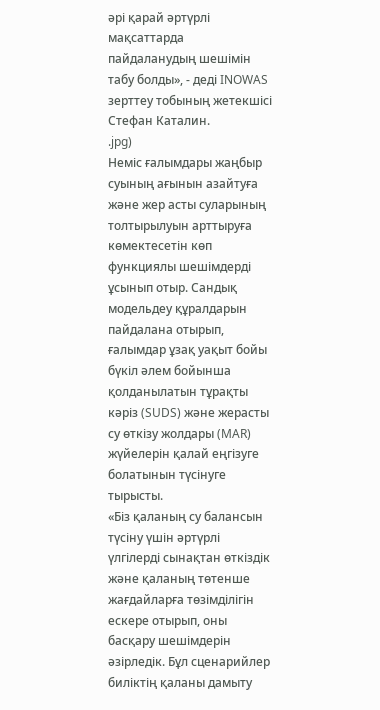әрі қарай әртүрлі мақсаттарда пайдаланудың шешімін табу болды», - деді INOWAS зерттеу тобының жетекшісі Стефан Каталин.
.jpg)
Неміс ғалымдары жаңбыр суының ағынын азайтуға және жер асты суларының толтырылуын арттыруға көмектесетін көп функциялы шешімдерді ұсынып отыр. Сандық модельдеу құралдарын пайдалана отырып, ғалымдар ұзақ уақыт бойы бүкіл әлем бойынша қолданылатын тұрақты кәріз (SUDS) және жерасты су өткізу жолдары (MAR) жүйелерін қалай еңгізуге болатынын түсінуге тырысты.
«Біз қаланың су балансын түсіну үшін әртүрлі үлгілерді сынақтан өткіздік және қаланың төтенше жағдайларға төзімділігін ескере отырып, оны басқару шешімдерін әзірледік. Бұл сценарийлер биліктің қаланы дамыту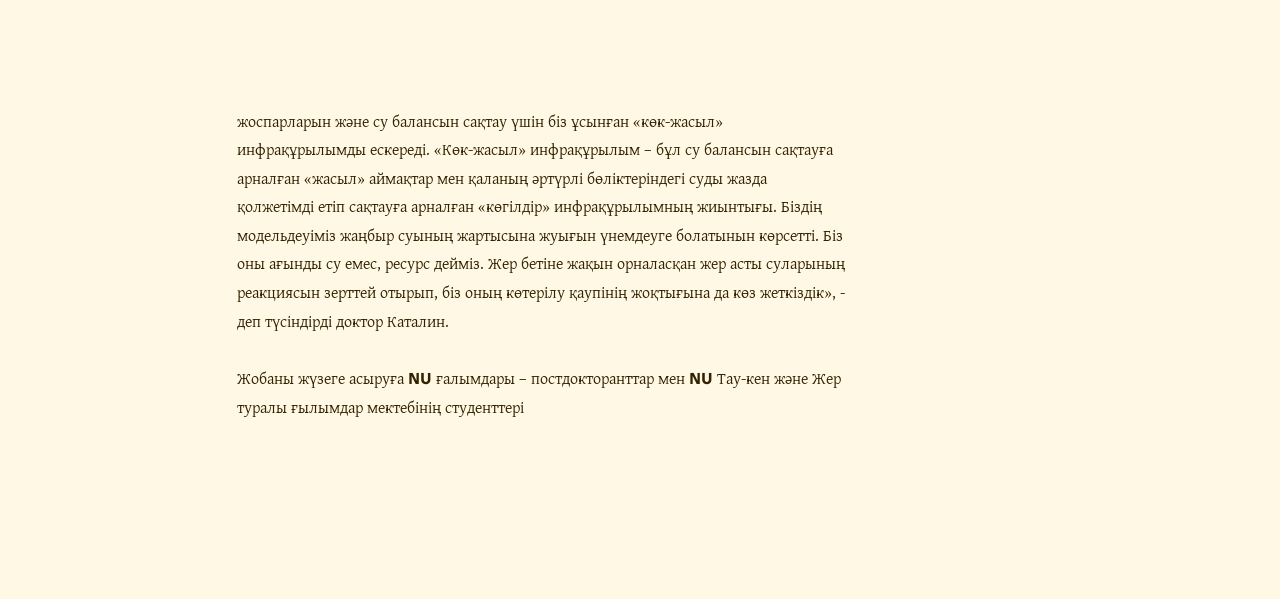жоспарларын және су балансын сақтау үшін біз ұсынған «көк-жасыл» инфрақұрылымды ескереді. «Көк-жасыл» инфрақұрылым – бұл су балансын сақтауға арналған «жасыл» аймақтар мен қаланың әртүрлі бөліктеріндегі суды жазда қолжетімді етіп сақтауға арналған «көгілдір» инфрақұрылымның жиынтығы. Біздің модельдеуіміз жаңбыр суының жартысына жуығын үнемдеуге болатынын көрсетті. Біз оны ағынды су емес, ресурс дейміз. Жер бетіне жақын орналасқан жер асты суларының реакциясын зерттей отырып, біз оның көтерілу қаупінің жоқтығына да көз жеткіздік», - деп түсіндірді доктор Каталин.

Жобаны жүзеге асыруға NU ғалымдары – постдокторанттар мен NU Тау-кен және Жер туралы ғылымдар мектебінің студенттері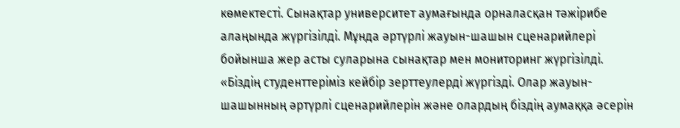көмектесті. Сынақтар университет аумағында орналасқан тәжірибе алаңында жүргізілді. Мұнда әртүрлі жауын-шашын сценарийлері бойынша жер асты суларына сынақтар мен мониторинг жүргізілді.
«Біздің студенттеріміз кейбір зерттеулерді жүргізді. Олар жауын-шашынның әртүрлі сценарийлерін және олардың біздің аумаққа әсерін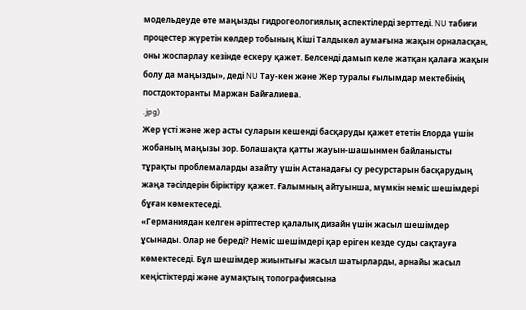модельдеуде өте маңызды гидрогеологиялық аспектілерді зерттеді. NU табиғи процестер жүретін көлдер тобының Кіші Талдыкөл аумағына жақын орналасқан, оны жоспарлау кезінде ескеру қажет. Белсенді дамып келе жатқан қалаға жақын болу да маңызды», деді NU Тау-кен және Жер туралы ғылымдар мектебінің постдокторанты Маржан Байғалиева.
.jpg)
Жер үсті және жер асты суларын кешенді басқаруды қажет ететін Елорда үшін жобаның маңызы зор. Болашақта қатты жауын-шашынмен байланысты тұрақты проблемаларды азайту үшін Астанадағы су ресурстарын басқарудың жаңа тәсілдерін біріктіру қажет. Ғалымның айтуынша, мүмкін неміс шешімдері бұған көмектеседі.
«Германиядан келген әріптестер қалалық дизайн үшін жасыл шешімдер ұсынады. Олар не береді? Неміс шешімдері қар еріген кезде суды сақтауға көмектеседі. Бұл шешімдер жиынтығы жасыл шатырларды, арнайы жасыл кеңістіктерді және аумақтың топографиясына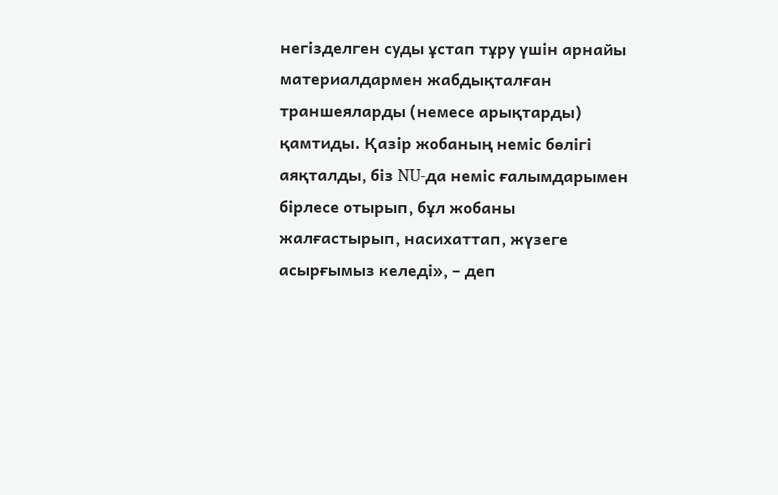негізделген суды ұстап тұру үшін арнайы материалдармен жабдықталған траншеяларды (немесе арықтарды) қамтиды. Қазір жобаның неміс бөлігі аяқталды, біз NU-да неміс ғалымдарымен бірлесе отырып, бұл жобаны жалғастырып, насихаттап, жүзеге асырғымыз келеді», – деп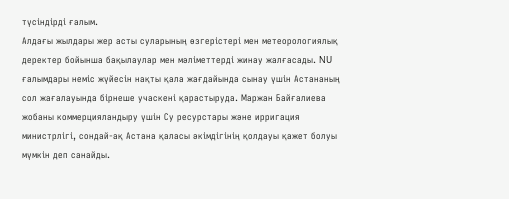түсіндірді ғалым.
Алдағы жылдары жер асты суларының өзгерістері мен метеорологиялық деректер бойынша бақылаулар мен мәліметтерді жинау жалғасады. NU ғалымдары неміс жүйесін нақты қала жағдайында сынау үшін Астананың сол жағалауында бірнеше учаскені қарастыруда. Маржан Байғалиева жобаны коммерцияландыру үшін Су ресурстары және ирригация министрлігі, сондай-ақ Астана қаласы әкімдігінің қолдауы қажет болуы мүмкін деп санайды.